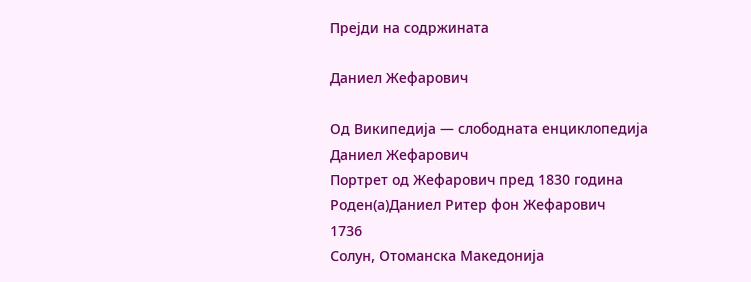Прејди на содржината

Даниел Жефарович

Од Википедија — слободната енциклопедија
Даниел Жефарович
Портрет од Жефарович пред 1830 година
Роден(а)Даниел Ритер фон Жефарович
1736
Солун, Отоманска Македонија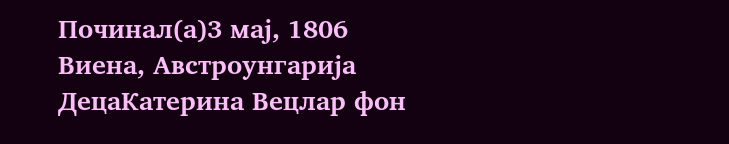Починал(а)3 мај, 1806
Виена, Австроунгарија
ДецаКатерина Вецлар фон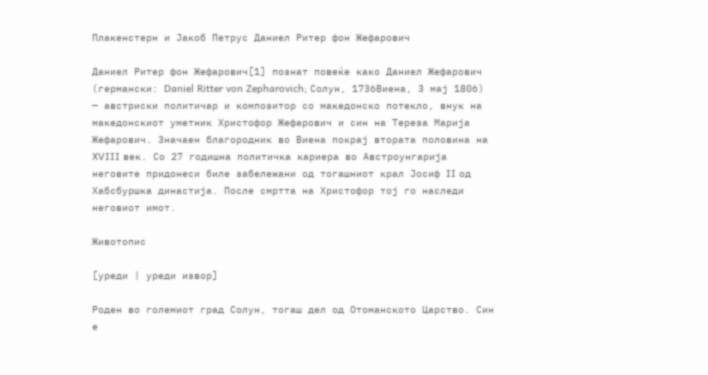Плакенстерн и Јакоб Петрус Даниел Ритер фон Жефарович

Даниел Ритер фон Жефарович[1] познат повеќе како Даниел Жефарович (германски: Daniel Ritter von Zepharovich; Солун, 1736Виена, 3 мај 1806) — австриски политичар и композитор со македонско потекло, внук на македонскиот уметник Христофор Жефарович и син на Тереза Марија Жефарович. Значаен благородник во Виена покрај втората половина на XVIII век. Со 27 годишна политичка кариера во Австроунгарија неговите придонеси биле забележани од тогашниот крал Јосиф II од Хабсбуршка династија. После смртта на Христофор тој го наследи неговиот имот.

Животопис

[уреди | уреди извор]

Роден во големиот град Солун, тогаш дел од Отоманското Царство. Син е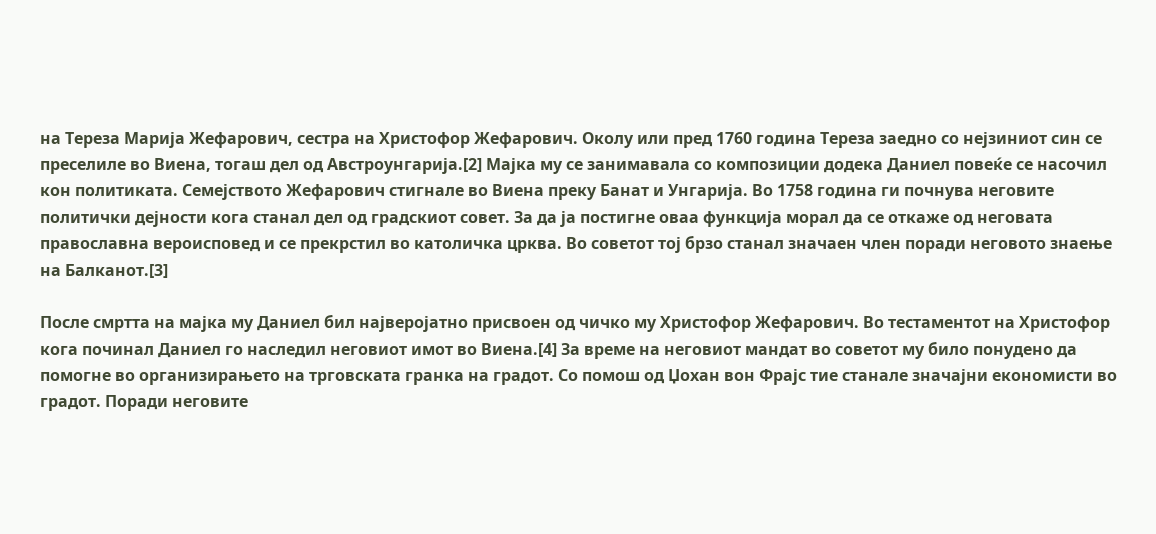на Тереза Марија Жефарович, сестра на Христофор Жефарович. Околу или пред 1760 година Тереза заедно со нејзиниот син се преселиле во Виена, тогаш дел од Австроунгарија.[2] Мајка му се занимавала со композиции додека Даниел повеќе се насочил кон политиката. Семејството Жефарович стигнале во Виена преку Банат и Унгарија. Во 1758 година ги почнува неговите политички дејности кога станал дел од градскиот совет. За да ја постигне оваа функција морал да се откаже од неговата православна вероисповед и се прекрстил во католичка црква. Во советот тој брзо станал значаен член поради неговото знаење на Балканот.[3]

После смртта на мајка му Даниел бил најверојатно присвоен од чичко му Христофор Жефарович. Во тестаментот на Христофор кога починал Даниел го наследил неговиот имот во Виена.[4] За време на неговиот мандат во советот му било понудено да помогне во организирањето на трговската гранка на градот. Со помош од Џохан вон Фрајс тие станале значајни економисти во градот. Поради неговите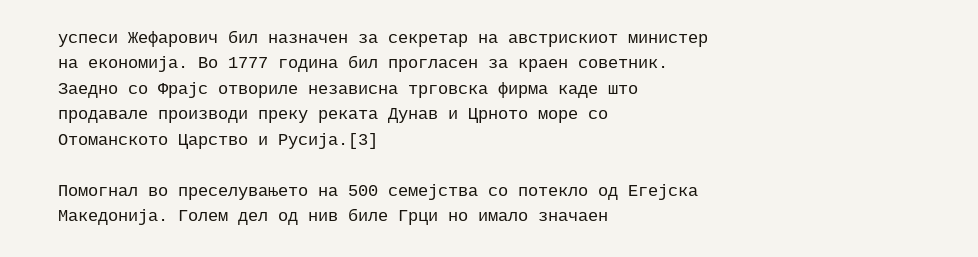успеси Жефарович бил назначен за секретар на австрискиот министер на економија. Во 1777 година бил прогласен за краен советник. Заедно со Фрајс отвориле независна трговска фирма каде што продавале производи преку реката Дунав и Црното море со Отоманското Царство и Русија.[3]

Помогнал во преселувањето на 500 семејства со потекло од Егејска Македонија. Голем дел од нив биле Грци но имало значаен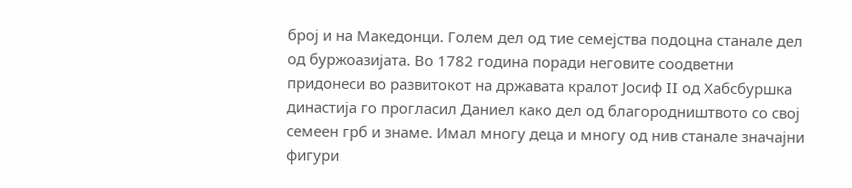број и на Македонци. Голем дел од тие семејства подоцна станале дел од буржоазијата. Во 1782 година поради неговите соодветни придонеси во развитокот на државата кралот Јосиф II од Хабсбуршка династија го прогласил Даниел како дел од благородништвото со свој семеен грб и знаме. Имал многу деца и многу од нив станале значајни фигури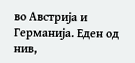во Австрија и Германија. Еден од нив,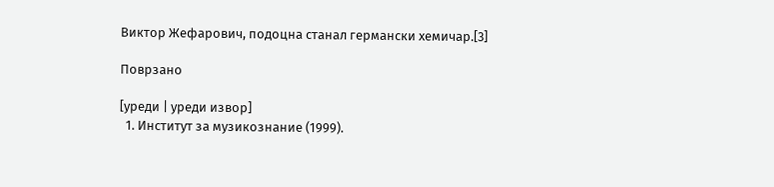Виктор Жефарович, подоцна станал германски хемичар.[3]

Поврзано

[уреди | уреди извор]
  1. Институт за музикознание (1999).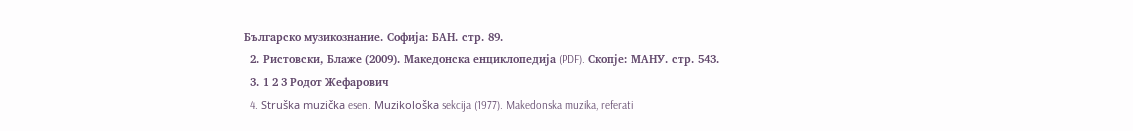Българско музикознание. Софија: БАН. стр. 89.
  2. Ристовски, Блаже (2009). Македонска енциклопедија (PDF). Скопје: МАНУ. стр. 543.
  3. 1 2 3 Родот Жефарович
  4. Struška muzička esen. Muzikološka sekcija (1977). Makedonska muzika, referati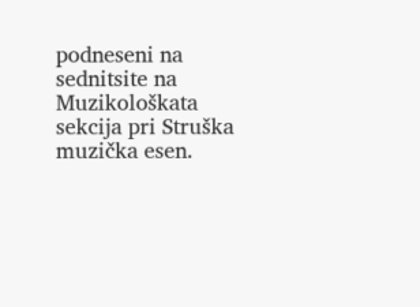podneseni na sednitsite na Muzikološkata sekcija pri Struška muzička esen.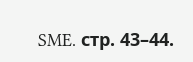SME. стр. 43–44.